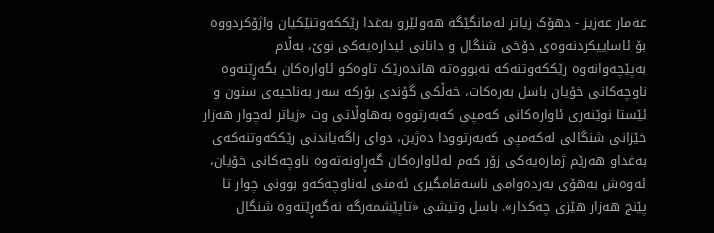عه‌مار عه‌زیز - دهۆک زیاتر له‌مانگێگه‌ هه‌ولێرو به‌غدا رێککه‌وتنێکیان واژۆکردووه‌ بۆ ئاساییکردنه‌وه‌ی دۆخی شنگال و دانانی ئیداره‌یه‌کی نوێ، به‌ڵام به‌پێچه‌وانه‌وه‌ رێککه‌وتنه‌که‌ نه‌بووەته‌ هانده‌رێک تاوه‌کو ئاواره‌کان بگەڕێنه‌وه‌ ناوچه‌کانی خۆیان باسل به‌ره‌کات، خه‌ڵکی گۆندی بۆرکه‌ سه‌ر به‌ناحیه‌ی سنون و ئێستا نوێنه‌ری ئاواره‌کانی که‌مپی که‌به‌رتووه‌ به‌‌هاوڵاتى وت «زیاتر له‌چوار هەزار خێزانی شنگالی له‌که‌مپی که‌به‌رتوودا ده‌ژین، دوای راگه‌یاندنی رێککه‌وتنه‌که‌ی به‌غداو هه‌رێم ژماره‌یه‌کی زۆر که‌م له‌ئاواره‌کان گه‌ڕاونه‌ته‌وه‌ ناوچه‌کانی خۆیان، ئه‌وه‌ش به‌هۆی به‌رده‌وامی ناسه‌قامگیری ئه‌منی له‌ناوچه‌که‌و بوونی چوار تا پێنج هەزار هێزی چه‌کدار». باسل وتیشى «تاپێشمه‌رگه‌ نه‌گه‌ڕێته‌وه‌ شنگال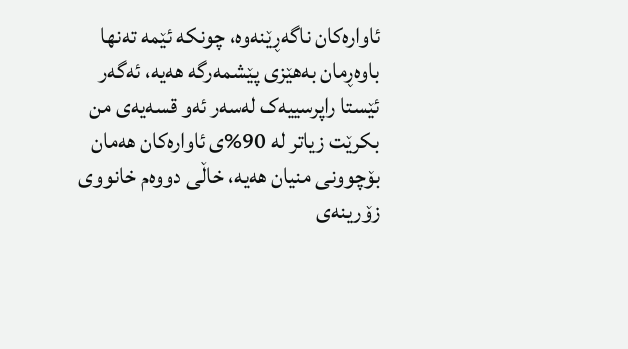ئاواره‌کان ناگه‌ڕێنه‌وه‌، چونکه‌ ئێمه‌ ته‌نها باوه‌ڕمان به‌هێزی پێشمه‌رگه‌‌ هه‌یه‌، ئه‌گه‌ر ئێستا راپرسییه‌ک لەسه‌ر ئه‌و قسه‌یەی من بکرێت زیاتر له‌ 90%ی ئاواره‌کان هه‌مان بۆچوونی منیان هه‌یه‌، خاڵى دووه‌م خانووی زۆرینه‌ی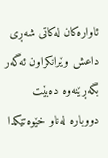ئاواره‌کان له‌کاتی شه‌ڕی داعش وێرانکراون ئه‌گه‌ر بگه‌ڕێنه‌وه‌ ده‌بێت دووباره‌ له‌ناو خێوه‌تێکدا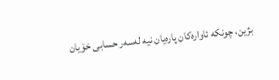بژین، چونکه‌ ئاواره‌کان پاره‌یان نیه‌ لەسه‌ر حسابی خۆیان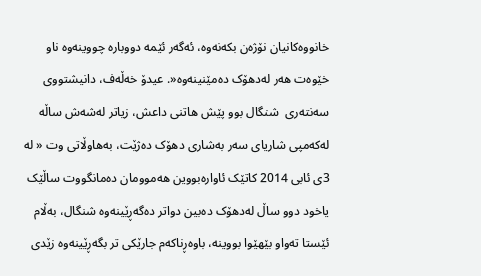خانووه‌کانیان نۆژه‌ن بکه‌نه‌وه‌، ئه‌گه‌ر ئێمه‌ دووباره‌ چووینه‌وه‌ ناو خێوه‌ت هه‌ر له‌دهۆک ده‌مێنینه‌وه‌«. عیدۆ خه‌ڵه‌ف، دانیشتووی سه‌نته‌ری  شنگال بوو پێش هاتنی داعش، زیاتر له‌شه‌ش ساڵه‌ له‌که‌مپی شاریای سه‌ر به‌شاری دهۆک ده‌ژێت، به‌‌هاوڵاتى وت « له‌ 3ی ئابی 2014 کاتێک ئاواره‌بووین هه‌موومان ده‌مانگووت ساڵێک یاخود دوو ساڵ له‌دهۆک ده‌بین دواتر ده‌گه‌ڕێینه‌وه شنگال، به‌ڵام ئێستا ته‌واو بێهێوا بووینه‌، باوه‌ڕناکه‌م جارێکی تر بگه‌ڕێینه‌وه‌ زێدی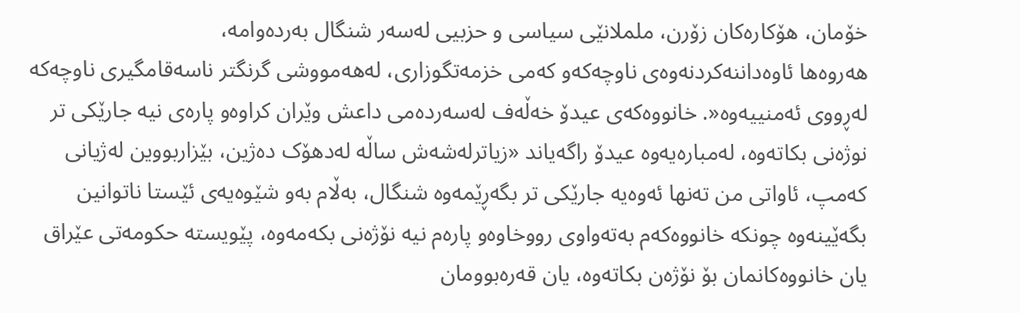خۆمان، هۆکاره‌کان زۆرن، ململانێی سیاسی و حزبیی لەسه‌ر شنگال به‌رده‌وامه‌، هەروەها ‌ئاوه‌داننەکردنه‌وه‌ی ناوچه‌که‌و که‌می خزمه‌تگوزاری، له‌هه‌مووشی گرنگتر ناسه‌قامگیری ناوچه‌که‌ له‌ڕووی ئه‌منییه‌وه‌«. خانووه‌که‌ی عیدۆ خه‌ڵه‌ف له‌سه‌رده‌می داعش وێران کراوه‌و پاره‌ی نیه‌ جارێکی تر نوژه‌نی بکاته‌وه‌، له‌مباره‌یه‌وه‌ عیدۆ راگه‌یاند «زیاترله‌شه‌ش ساڵه‌ له‌دهۆک ده‌ژین، بێزاربووین له‌ژیانی که‌مپ، ئاواتى من ته‌نها ئه‌وه‌یه‌ جارێکی تر بگه‌ڕێمه‌وه‌ شنگال، به‌ڵام به‌و شێوەیە‌ی ئێستا ناتوانین بگه‌ێینه‌وه‌ چونکه‌ خانووه‌که‌م به‌ته‌واوی رووخاوه‌و پاره‌م نیه‌ نۆژه‌نی بکه‌مه‌وه‌، پێویسته‌ حکومه‌تی عێراق یان خانووه‌کانمان بۆ نۆژه‌ن بکاته‌وه‌، یان قه‌ره‌بوومان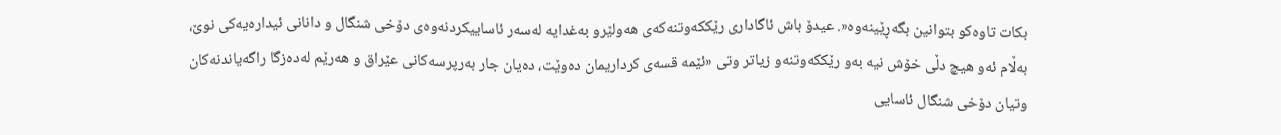بکات تاوه‌کو بتوانین بگه‌ڕێینه‌وه‌«. عیدۆ باش ئاگاداری رێککه‌وتنه‌که‌ی هه‌ولێرو به‌غدایه‌ لەسه‌ر ئاساییکردنه‌وه‌ی دۆخی شنگال و دانانی ئیداره‌یه‌کی نوێ، به‌ڵام ئه‌و هیچ دڵی خۆش نیه‌ به‌و رێککه‌وتنه‌و‌ زیاتر وتی «ئێمه‌ قسه‌ی کرداریمان ده‌وێت، ده‌یان جار به‌رپرسه‌کانی عێراق و هه‌رێم له‌ده‌زگا راگه‌یاندنه‌کان وتیان دۆخی شنگال ئاسایی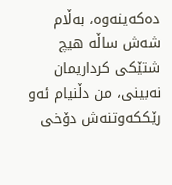ده‌که‌ینه‌وه،‌ به‌ڵام شه‌ش ساڵە هیچ شتێکی کرداریمان نه‌بینی، من دڵنیام ئه‌و رێککه‌وتنه‌ش دۆخی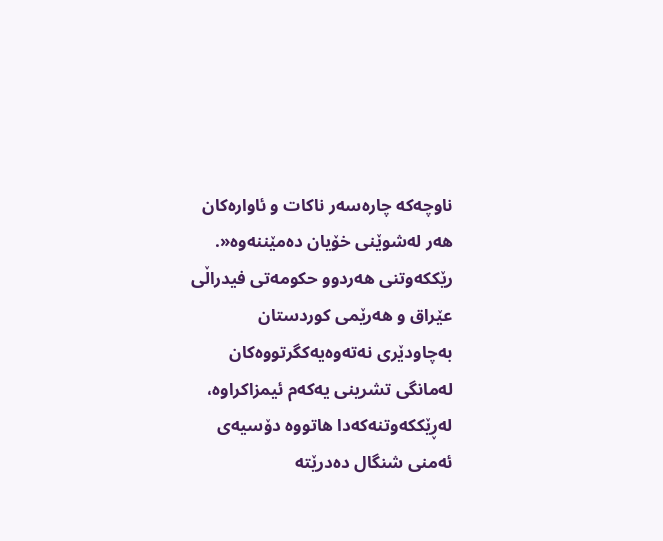ناوچه‌که‌ چاره‌سه‌ر ناکا‌ت و ئاواره‌کان هه‌ر له‌شوێنی خۆیان ده‌مێننه‌وه‌«. رێککه‌وتنی هه‌ردوو حکومه‌تی فیدراڵی عێراق و هه‌رێمی کوردستان به‌چاودێری نه‌ته‌وه‌یه‌کگرتووه‌کان له‌مانگی تشرینی یه‌که‌م ئیمزاکراوه، له‌ڕێککه‌وتنه‌که‌دا هاتووه‌ دۆسیه‌ی ئه‌منی شنگال ده‌درێته‌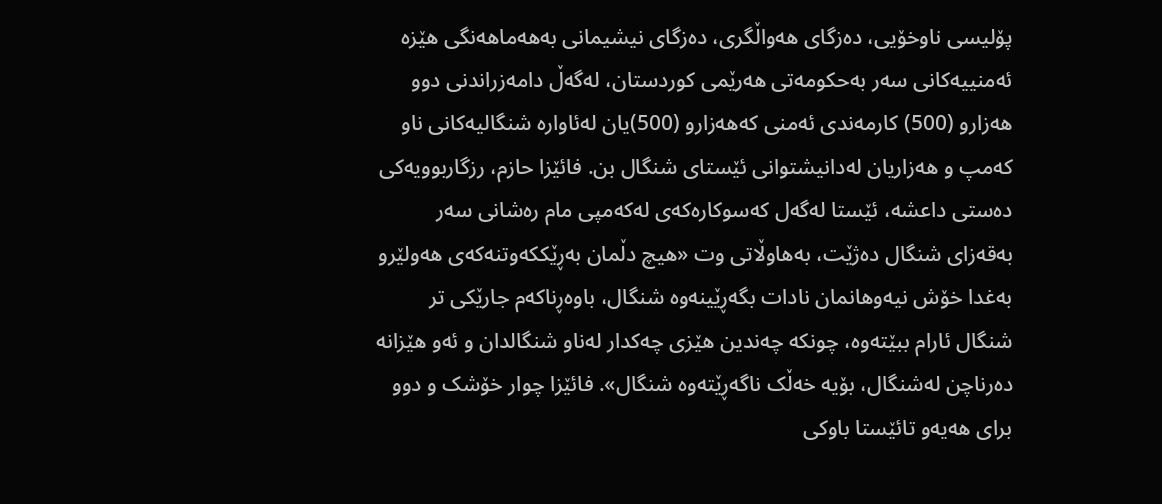پۆلیسی ناوخۆیی، ده‌زگای هه‌واڵگری، ده‌زگای نیشیمانی به‌هه‌ماهه‌نگی هێزه‌ ئه‌منییه‌کانی سه‌ر به‌حکومه‌تی هه‌رێمی کوردستان، له‌گه‌ڵ دامه‌زراندنی دوو هەزارو (500) کارمه‌ندی ئه‌منی که‌هه‌زارو (500)یان له‌ئاواره‌ شنگالیه‌کانی ناو که‌مپ و هه‌زاریان له‌دانیشتوانی ئێستای شنگال بن. فائێزا حازم، رزگاربوویه‌کی ده‌ستی داعشه‌، ئێستا له‌گه‌ل که‌سوکاره‌که‌ی له‌که‌مپی مام ره‌شانى سه‌ر به‌قه‌زای شنگال ده‌ژێت، به‌‌هاوڵاتى وت «هیچ دڵمان به‌ڕێککه‌وتنه‌که‌ی هه‌ولێرو به‌غدا خۆش نیه‌وهانمان نادات بگه‌ڕێینه‌وه‌ شنگال، باوه‌ڕناکه‌م جارێکی تر شنگال ئارام ببێته‌وه‌، چونکه‌ چه‌ندین هێزی چه‌کدار له‌ناو شنگالدان و ئه‌و هێزانه‌ ده‌رناچن له‌شنگال، بۆیه‌ خه‌ڵک ناگه‌ڕێته‌وه شنگال». فائێزا چوار خۆشک و دوو برای هه‌یه‌و تائێستا باوکی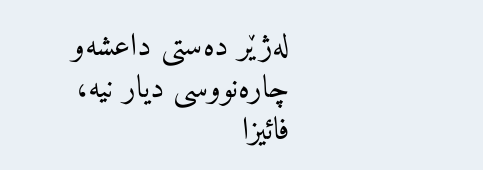له‌ژێر ده‌ستی داعشه‌و چاره‌نووسی دیار نیه‌، فائیزا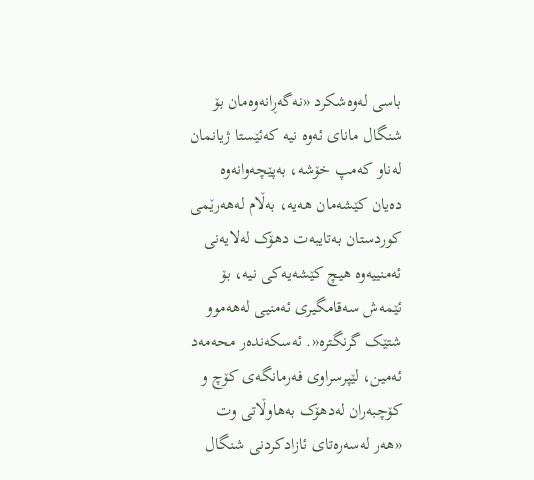باسى له‌وه‌شکرد «نه‌گه‌ڕانه‌وه‌مان بۆ شنگال مانای ئه‌وه‌ نیه‌ که‌ئێستا ژیانمان له‌ناو که‌مپ خۆشه،‌ به‌پێچه‌وانه‌وه‌ ده‌یان کێشه‌مان هه‌یه،‌ به‌ڵام له‌هه‌رێمی کوردستان به‌تایبه‌ت دهۆک له‌لایه‌نی ئه‌منییه‌وه‌ هیچ کێشه‌یه‌کی نیه‌، بۆ ئێمه‌ش سه‌قامگیری ئه‌منیی له‌هه‌موو شتێک گرنگتره‌«. ئه‌سکه‌نده‌ر محه‌مه‌د ئه‌مین، لێپرسراوی فه‌رمانگه‌ی کۆچ و کۆچبه‌ران له‌دهۆک به‌‌هاوڵاتى وت «هه‌ر له‌سه‌ره‌تای ئازادکردنی شنگال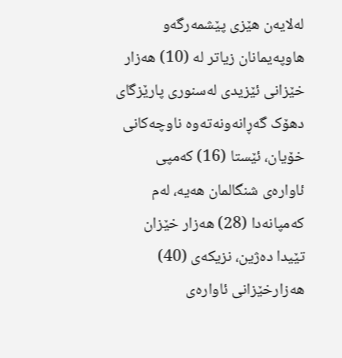له‌لایه‌ن هێزی پێشمه‌رگه‌و هاوپه‌یمانان زیاتر له‌ (10) هەزار خێزانی ئێزیدی له‌سنوری پارێزگای دهۆک گه‌ڕانه‌ونه‌ته‌وه‌ ناوچه‌کانی خۆیان، ئێستا (16) که‌مپی ئاواره‌ی شنگالمان هه‌یه،‌ له‌م که‌مپانه‌دا (28) هەزار خێزان تێیدا ده‌ژین، نزیکه‌ی (40) هەزارخێزانی ئاواره‌ی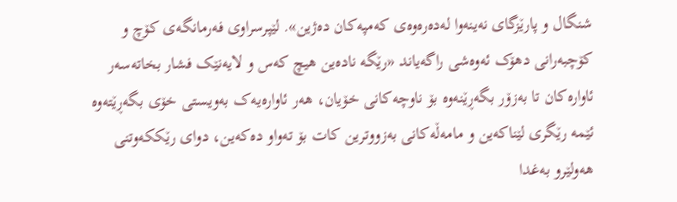شنگال و پارێزگای نه‌ینه‌وا له‌ده‌ره‌وه‌ی که‌مپه‌کان ده‌ژین». لێپرسراوی فه‌رمانگه‌ی کۆچ و کۆچبه‌رانی دهۆک ئه‌وه‌شی راگه‌یاند «رێگه‌ ناده‌ین هیچ که‌س و لایه‌نێک فشار بخاته‌سه‌ر ئاواره‌کان تا به‌زۆر بگه‌ڕێنه‌وه‌ بۆ ناوچه‌کانی خۆیان، هه‌ر ئاواره‌یه‌ک به‌ویستی خۆی بگه‌ڕێته‌وه‌ ئێمه‌ رێگری لێناکه‌ین و مامه‌ڵه‌کانی به‌زووترین کات بۆ ته‌واو ده‌که‌ین، دواى رێککه‌وتنی هه‌ولێرو به‌غدا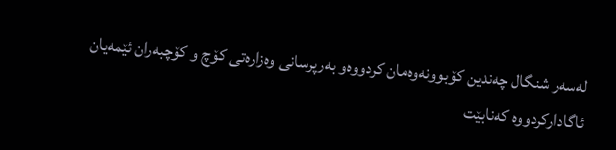لەسه‌ر شنگال چه‌ندین کۆبوونه‌وه‌مان کردووه‌و به‌رپرسانی وه‌زاره‌تی کۆچ و کۆچبه‌ران ئێمه‌یان ئاگا‌دارکردووه‌ که‌نابێت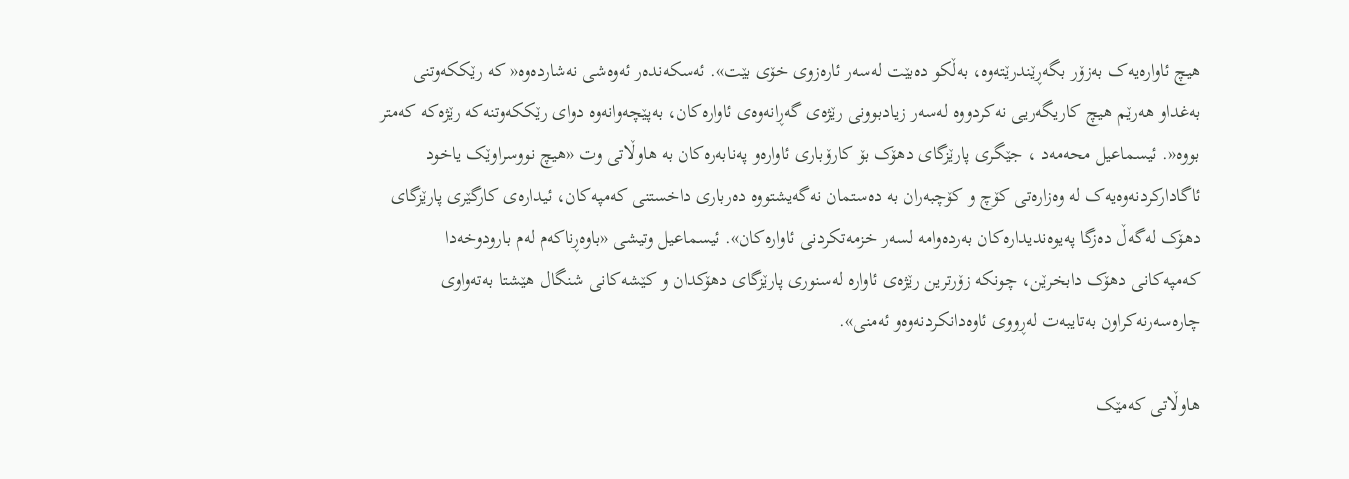هیچ ئاواره‌یه‌ک به‌زۆر بگه‌ڕێندرێته‌وه‌، به‌ڵکو ده‌بێت لەسه‌ر ئاره‌زوی خۆی بێت». ئه‌سکه‌نده‌ر ئه‌وه‌شی نه‌شارده‌وه‌« که‌ رێککه‌وتنی به‌غداو هه‌رێم هیچ کاریگه‌ریی نه‌کردووه‌ لەسه‌ر زیادبوونی رێژه‌ی گه‌ڕانه‌وه‌ی ئاواره‌کان، به‌پێچه‌وانه‌وه‌ دوای رێککه‌وتنه‌که‌ رێژه‌که‌ که‌متر بووه‌«. ئیسماعیل محه‌مه‌د ، جێگری پارێزگای دهۆک بۆ کارۆباری ئاواره‌و په‌نابه‌ره‌کان به‌ ‌هاوڵاتى وت «هیچ نووسراوێک یاخود ئاگا‌دارکردنه‌وه‌یه‌ک له‌ وه‌زاره‌تی کۆچ و کۆچبه‌ران به‌ ده‌ستمان نه‌گه‌یشتووه‌ ده‌رباری داخستنی که‌مپه‌کان، ئیداره‌ی کارگێری پارێزگای دهۆک له‌گه‌ڵ ده‌زگا په‌یوه‌ندیداره‌کان به‌رده‌وامه‌ لسه‌ر خزمه‌تکردنی ئاواره‌کان». ئیسماعیل وتیشى «باوه‌ڕناکه‌م له‌م بارودوخه‌دا که‌مپه‌کانی دهۆک دابخرێن، چونکه‌ زۆرترین رێژه‌ی ئاواره‌ له‌سنوری پارێزگای دهۆکدان و کێشه‌کانی شنگال هێشتا به‌ته‌واوی چاره‌سه‌رنه‌کراون به‌تایبه‌ت له‌ڕووی ئاوه‌دانکردنه‌وه‌و ئه‌منی».

هاوڵاتى که‌مێک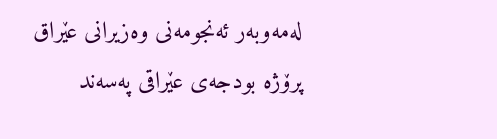له‌مه‌وبه‌ر ئه‌نجومه‌نى وه‌زیرانى عێراق پرۆژه‌ بودجه‌ى عێراقى په‌سه‌ند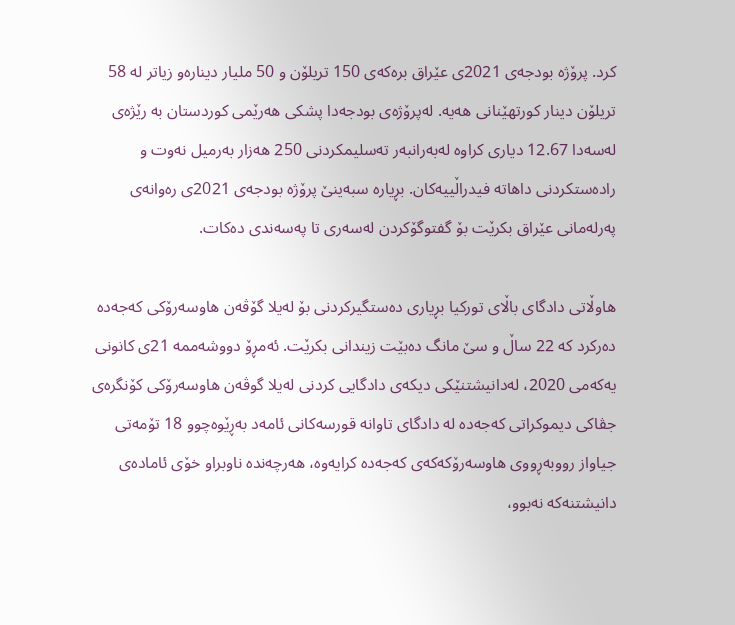کرد. پرۆژه‌ بودجه‌ى 2021ى عێراق بره‌که‌ى 150 تریلۆن و 50 ملیار دیناره‌و زیاتر له‌ 58 تریلۆن دینار کورتهێنانى هه‌یه‌. له‌پرۆژه‌ى بودجه‌دا پشکى هه‌رێمى کوردستان به‌ رێژه‌ى له‌سه‌دا 12.67 دیارى کراوه‌ له‌به‌رانبه‌ر ته‌سلیمکردنى 250 هه‌زار به‌رمیل نه‌وت و راده‌ستکردنى داهاته‌ فیدراڵییه‌کان. بڕیاره‌ سبه‌ینێ پرۆژه‌ بودجه‌ى 2021ى ره‌وانه‌ى په‌رله‌مانى عێراق بکرێت بۆ گفتوگۆکردن له‌سه‌رى تا په‌سه‌ندى ده‌کات.

هاوڵاتى دادگاى باڵاى تورکیا بڕیارى ده‌ستگیرکردنى بۆ له‌یلا گۆڤه‌ن هاوسه‌رۆکى که‌جه‌ده‌ ده‌رکرد که‌ 22 ساڵ و سێ مانگ ده‌بێت زیندانى بکرێت. ئه‌مڕۆ دووشه‌ممه‌ 21ى کانونى یه‌که‌مى 2020، له‌دانیشتنێکى دیکه‌ى دادگایى کردنى له‌یلا گوڤه‌ن هاوسه‌رۆکى کۆنگره‌ى جڤاکى دیموکراتى که‌جه‌ده‌ له‌ دادگاى تاوانه‌ قورسه‌کانى ئامه‌د به‌ڕێوه‌چوو 18 تۆمه‌تى جیاواز رووبه‌ڕووى هاوسه‌رۆکه‌که‌ى که‌جه‌ده‌ کرایه‌وه‌، هه‌رچه‌نده‌ ناوبراو خۆى ئاماده‌ى دانیشتنه‌که‌ نه‌بوو،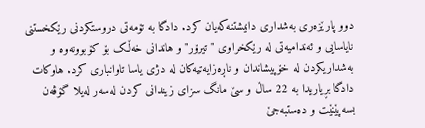دوو پارێزه‌رى به‌شدارى دانیشتنه‌که‌یان کرد. دادگا به‌ تۆمه‌تى دروستکردنى رێکخستنى نایاسایى و ئه‌ندامیه‌تى له‌ رێکخراوى "تیرۆر" و هاندانى خه‌ڵک بۆ کۆبوونه‌وه‌ و به‌شداریکردن له‌ خۆپیشاندان و ناڕه‌زایه‌تیه‌کان له‌ دژى یاسا تاوانبارى کرد. هاوکات دادگا بڕیاریدا به‌ 22 ساڵ و سێ مانگ سزاى زیندانى کردن له‌سه‌ر له‌یلا گۆڤه‌ن بسه‌پێنێت و ده‌ستبه‌جێ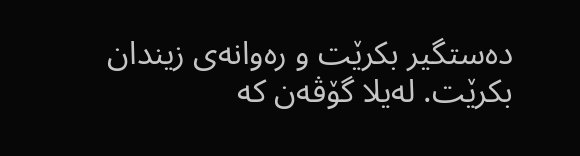ده‌ستگیر بکرێت و ره‌وانه‌ى زیندان بکرێت. له‌یلا گۆڤه‌ن که‌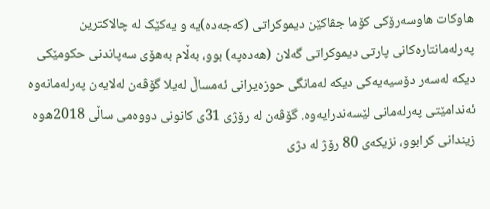هاوکات هاوسه‌رۆکى کۆما جڤاکێن دیموکراتى (که‌جه‌ده‌)یه‌ و یه‌کێک له‌ چالاکترین په‌رله‌مانتاره‌کانى پارتى دیموکراتى گه‌لان (هه‌ده‌په‌) بوو، به‌ڵام به‌هۆى سه‌پاندنى حکومێکى دیکه‌ له‌سه‌ر دۆسیه‌یه‌کى دیکه‌ له‌مانگى حوزه‌یرانى ئه‌مساڵ له‌یلا گۆڤه‌ن له‌لایه‌ن په‌رله‌مانه‌وه‌ ئه‌ندامێتى په‌رله‌مانى لێسه‌ندرایه‌وه‌. گۆڤه‌ن له‌ رۆژى 31ى کانونى دووه‌مى ساڵى 2018ه‌وه‌ زیندانى کرابوو، نزیکه‌ى 80 رۆژ له‌ دژى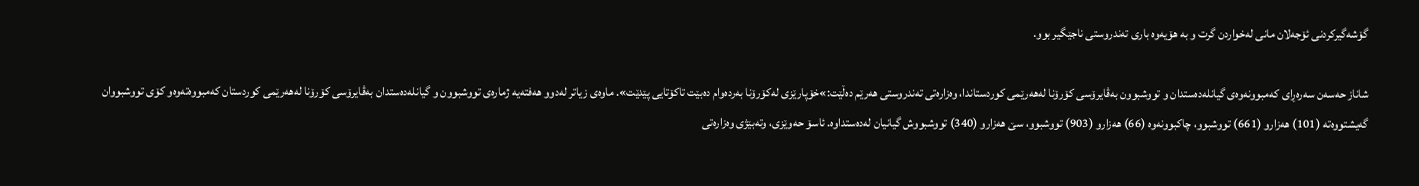گۆشه‌گیرکردنى ئۆجه‌لان مانى له‌خواردن گرت و به‌ هۆیه‌وه‌ بارى ته‌ندروستى ناجێگیر بوو.

شاناز حه‌سه‌ن سه‌ره‌ڕاى که‌مبوونه‌وه‌ى گیانله‌ده‌ستدان و تووشبوون به‌ڤایرۆسى کۆرۆنا له‌هه‌رێمى کوردستاندا، وه‌زاره‌تى ته‌ندروستى هه‌رێم ده‌ڵێت:»خۆپارێزى له‌کۆرۆنا به‌رده‌وام ده‌بێت تاکۆتایى پێدێت». ماوه‌ى زیاتر له‌دوو هه‌فته‌یه‌ ژماره‌ى تووشبوون و گیانله‌ده‌ستدان به‌ڤایرۆسى کۆرۆنا له‌هه‌رێمى کوردستان که‌مبووه‌ته‌وه‌و کۆى تووشبووان گه‌یشتووه‌ته‌ (101) هه‌زارو (661) تووشبوو، چاکبوونه‌وه‌ (66) هه‌زارو (903) تووشبوو، سێ هه‌زارو (340) تووشبووش گیانیان له‌ده‌ستداوه‌. ئاسۆ حه‌وێزى، وته‌بێژى وه‌زاره‌تى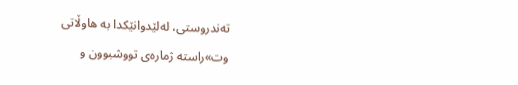ته‌ندروستى، له‌لێدوانێکدا به هاوڵاتى  وت»راسته‌ ژماره‌ى تووشبوون و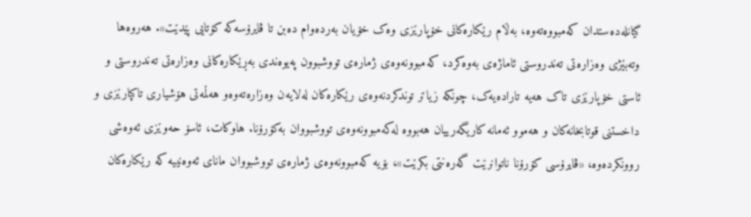گیانله‌ده‌ستدان که‌مبووه‌ته‌وه‌، به‌ڵام رێکاره‌کانى خۆپارێزى وه‌ک خۆیان به‌رده‌وام ده‌بن تا ڤایرۆسه‌که‌ کۆتایى پێدێت». هه‌روه‌ها وته‌بێژى وه‌زاره‌تى ته‌ندروستى ئاماژه‌ى به‌وه‌کرد، که‌مبوونه‌وه‌ى ژماره‌ى تووشبوون په‌یوه‌ندى به‌ڕێکاره‌کانى وه‌زاره‌تى ته‌ندروستى و ئاستى خۆپارێزى تاک هه‌یه‌ تاراده‌یه‌ک، چونکه‌ زیاتر توندکردنه‌وه‌ى رێکاره‌کان له‌لایه‌ن وه‌زاره‌ته‌وه‌و هه‌ڵمه‌تى هۆشیارى تاکپارێزى و داخستنى قوتابخانه‌کان و هه‌موو ئه‌مانه‌ کاریگه‌رییان هه‌بووه‌ له‌که‌مبوونه‌وه‌ى تووشبووان به‌کۆرۆنا. هاوکات، ئاسۆ حه‌وێزى ئه‌وه‌شى روونکرده‌وه‌، «ڤایرۆسى کۆرۆنا ناتوانرێت گه‌ره‌نتى بکرێت»، بۆیه‌ که‌مبوونه‌وه‌ى ژماره‌ى تووشبووان ماناى ئه‌وه‌نییه‌ که‌ رێکاره‌کان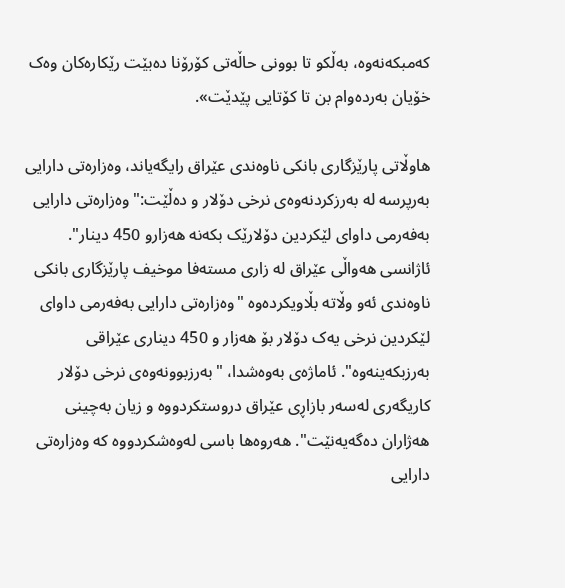که‌مبکه‌نه‌وه‌، به‌ڵکو تا بوونى حاڵه‌تى کۆرۆنا ده‌بێت رێکاره‌کان وه‌ک خۆیان به‌رده‌وام بن تا کۆتایى پێدێت».

هاوڵاتى ‌پارێزگارى بانکى ناوه‌ندى عێراق رایگه‌یاند، وه‌زاره‌تى دارایى به‌رپرسه‌ له‌ به‌رزکردنه‌وه‌ى نرخى دۆلار و ده‌ڵێت:" وه‌زاره‌تى دارایى به‌فه‌رمى داوای لێکردین دۆلارێک بکه‌نه‌ هه‌زارو 450 دینار". ئاژانسى هه‌واڵى عێراق له‌ زارى مسته‌فا موخیف پارێزگارى بانکى ناوه‌ندى ئه‌و وڵاته‌ بڵاویکرده‌وه‌ "وه‌زاره‌تى دارایى به‌فه‌رمى داواى لێکردین نرخى یه‌ک دۆلار بۆ هه‌زار و 450 دینارى عێراقى به‌رزبکه‌ینه‌وه‌". ئاماژه‌ى به‌وه‌شدا، "به‌رزبوونه‌وه‌ى نرخى دۆلار کاریگه‌رى له‌سه‌ر بازاڕى عێراق دروستکردووه‌ و زیان به‌چینى هه‌ژاران ده‌گه‌یه‌نێت". هه‌روه‌ها باسى له‌وه‌شکردووه‌ که‌ وه‌زاره‌تى دارایى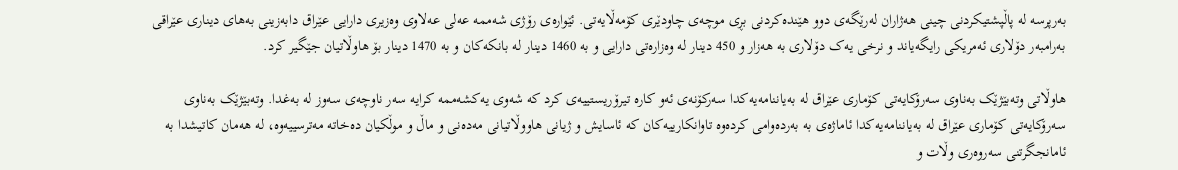به‌رپرسه‌ له‌ پاڵپشتیکردنى چینى هه‌ژاران له‌رێگه‌ى دوو هێنده‌کردنى بڕى موچه‌ى چاودێرى کۆمه‌ڵایه‌تی. ئێواره‌ى رۆژى شه‌ممه‌ عه‌لى عه‌لاوى وه‌زیرى دارایى عێراق دابه‌زینى به‌هاى دینارى عێراقى به‌رامبه‌ر دۆلارى ئه‌مریکى رایگه‌یاند و نرخى یه‌ک دۆلارى به‌ هه‌زار و 450 دینار له‌ وه‌زاره‌تى دارایى و به‌ 1460 دینار له‌ بانکه‌کان و به‌ 1470 دینار بۆ هاوڵاتیان جێگیر کرد.

هاوڵاتى وته‌بێژێک به‌ناوى سه‌رۆکایه‌تى کۆمارى عێراق له‌ به‌یاننامه‌یه‌کدا سه‌رکۆنه‌ى ئه‌و کاره‌ تیرۆریستییه‌ى کرد که‌ شه‌وى یه‌کشه‌ممه‌ کرایه‌ سه‌ر ناوچه‌ى سه‌وز له‌ به‌غدا. وته‌بێژێک به‌ناوى سه‌رۆکایه‌تى کۆمارى عێراق له‌ به‌یاننامه‌یه‌کدا ئاماژه‌ى به‌ به‌رده‌وامى کرده‌وه‌ تاوانکارییه‌کان که‌ ئاسایش و ژیانى هاووڵاتیانى مه‌ده‌نى و ماڵ و موڵکیان ده‌خاته‌ مه‌ترسییه‌وه‌، له‌ هه‌مان کاتیشدا به‌ ئامانجگرتنى سه‌روه‌رى وڵات و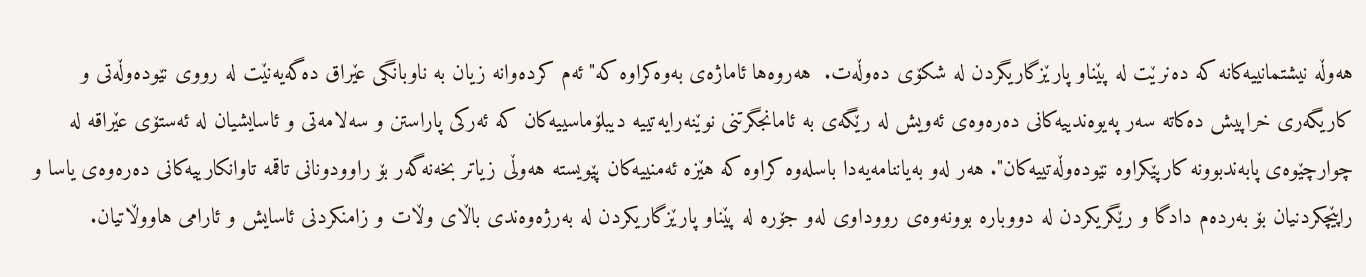هه‌وڵه‌ نیشتمانییه‌کانه‌ که‌ ده‌نرێت له‌ پێناو پارێزگاریگردن له‌ شکۆى ده‌وڵه‌ت.  هه‌روه‌ها ئاماژه‌ى به‌وه‌کراوه‌ که‌"ئه‌م کرده‌وانه‌ زیان به‌ ناوبانگى عێراق ده‌گه‌یه‌نێت‌ له‌ رووى نێوده‌وڵه‌تی و کاریگه‌رى خراپیش ده‌کاته‌ سه‌ر په‌یوه‌ندییه‌کانى ده‌ره‌وه‌ى ئه‌ویش له‌ رێگه‌ى به‌ ئامانجگرتنى نوێنه‌رایه‌تییه‌ دیبلۆماسییه‌کان که‌ ئه‌رکى پاراستن و سه‌لامه‌تى و ئاسایشیان له‌ ئه‌ستۆى عێراقه‌ له‌ چوارچێوه‌ى پابه‌ندبوونه‌ کارپێکراوه‌ نێوده‌وڵه‌تییه‌کان". هه‌ر له‌و به‌یاننامه‌یه‌دا باسله‌وه‌ کراوه‌ که‌ هێزه‌ ئه‌منییه‌کان پێویسته‌ هه‌وڵى زیاتر بخه‌نه‌گه‌ر بۆ راوودونانى تاقمه‌ تاوانکارییه‌کانى ده‌ره‌وه‌ى یاسا و راپێچکردنیان بۆ به‌رده‌م دادگا و رێگریکردن له‌ دووباره‌ بوونه‌وه‌ى رووداوى له‌و جۆره‌ له‌ پێناو پارێزگاریکردن له‌ به‌رژه‌وه‌ندى باڵاى وڵات و زامنکردنى ئاسایش و ئارامى هاووڵاتیان.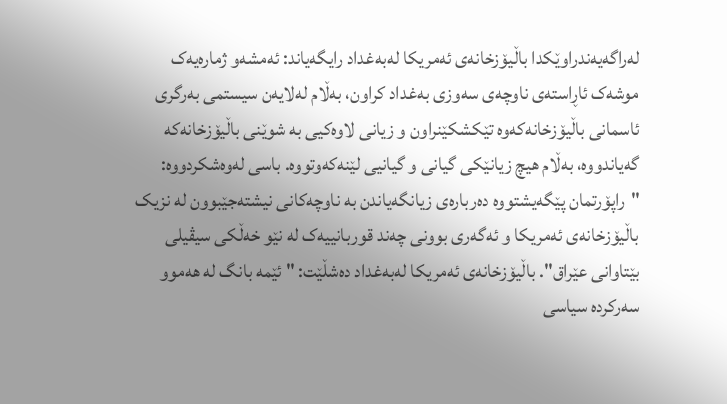له‌راگه‌یه‌ندراوێکدا باڵیۆزخانه‌ى ئه‌مریکا له‌به‌غداد رایگه‌یاند: ئه‌مشه‌و ژماره‌یه‌ک موشه‌ک ئاڕاسته‌ى ناوچه‌ى سه‌وزى به‌غداد کراون، به‌ڵام له‌لایه‌ن سیستمى به‌رگرى ئاسمانى باڵیۆزخانه‌که‌وه‌ تێکشکێنراون و زیانى لاوه‌کیى به‌ شوێنى باڵیۆزخانه‌که‌ گه‌یاندووه‌، به‌ڵام هیچ زیانێکى گیانى و گیانیى لێنه‌که‌وتووه‌. باسى له‌وه‌شکردووه‌: "راپۆرتمان پێگه‌یشتووه‌ ده‌رباره‌ى زیانگه‌یاندن به‌ ناوچه‌کانى نیشته‌جێبوون له‌ نزیک باڵیۆزخانه‌ى ئه‌مریکا و ئه‌گه‌رى بوونى چه‌ند قوربانییه‌ک له‌ نێو خه‌ڵکى سیڤیلى بێتاوانى عێراق". باڵیۆزخانه‌ى ئه‌مریکا له‌به‌غداد ده‌شڵێت: " ئێمه‌ بانگ له‌ هه‌موو سه‌رکرده‌ سیاسى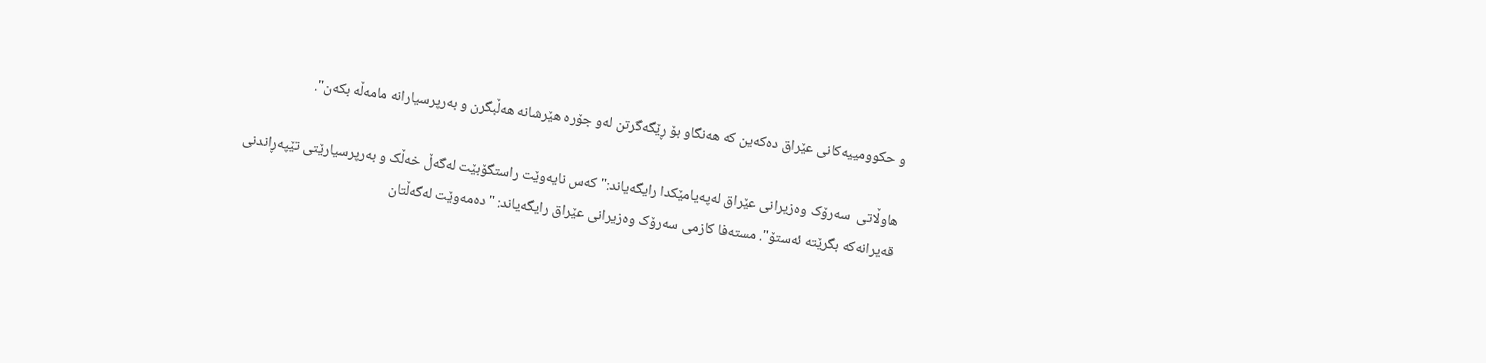و حکوومییه‌کانى عێراق ده‌که‌ین که‌ هه‌نگاو بۆ ڕێگه‌گرتن له‌و جۆره‌ هێرشانه‌ هه‌ڵبگرن و به‌رپرسیارانه‌ مامه‌ڵه‌ بکه‌ن".

هاوڵاتى  سه‌رۆک وه‌زیرانى عێراق له‌په‌یامێکدا رایگه‌یاند:" که‌س نایه‌وێت راستگۆبێت له‌گه‌ڵ خه‌ڵک و به‌رپرسیارێتى تێپه‌ڕاندنى قه‌یرانه‌که‌ بگرێته‌ ئه‌ستۆ". مسته‌فا کازمى سه‌رۆک وه‌زیرانى عێراق رایگه‌یاند: "ده‌مه‌وێت له‌گه‌ڵتان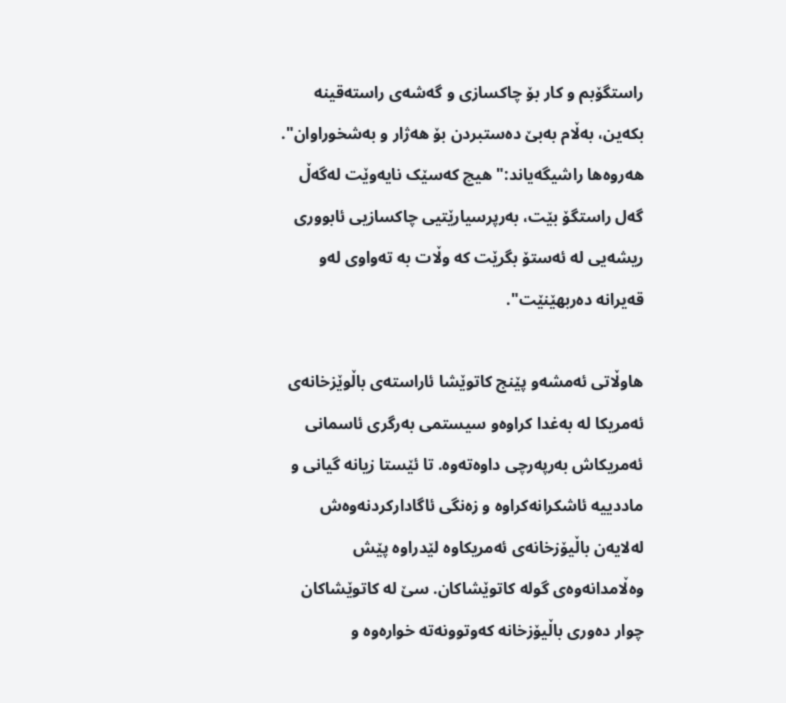راستگۆبم و کار بۆ چاکسازى و گه‌شه‌ى راسته‌قینه‌ بکه‌ین، به‌ڵام به‌بێ ده‌ستبردن بۆ هه‌ژار و به‌شخوراوان".  هه‌روه‌ها راشیگه‌یاند:" هیچ که‌سێک نایه‌وێت له‌گه‌ڵ گه‌ل راستگۆ بێت، به‌رپرسیارێتیى چاکسازیى ئابوورى ریشه‌یى له‌ ئه‌ستۆ بگرێت که‌ وڵات به‌ ته‌واوى له‌و قه‌یرانه‌ ده‌ربهێنێت".

هاوڵاتى ئه‌مشه‌و پێنج کاتوێشا ئاراسته‌ى باڵوێزخانه‌ى ئه‌مریکا له‌ به‌غدا کراوه‌و سیستمى به‌رگرى ئاسمانى ئه‌مریکاش به‌رپه‌رچى داوه‌ته‌وه‌. تا ئێستا زیانه‌ گیانى و ماددییه‌ ئاشکرانه‌کراوه‌ و زه‌نگى ئاگادارکردنه‌وه‌ش له‌لایه‌ن باڵیۆزخانه‌ى ئه‌مریکاوه‌ لێدراوه‌ پێش وه‌ڵامدانه‌وه‌ى گوله‌ کاتوێشاکان. سێ له‌ کاتوێشاکان چوار ده‌ورى باڵیۆزخانه‌ که‌وتوونه‌ته‌ خواره‌وه‌ و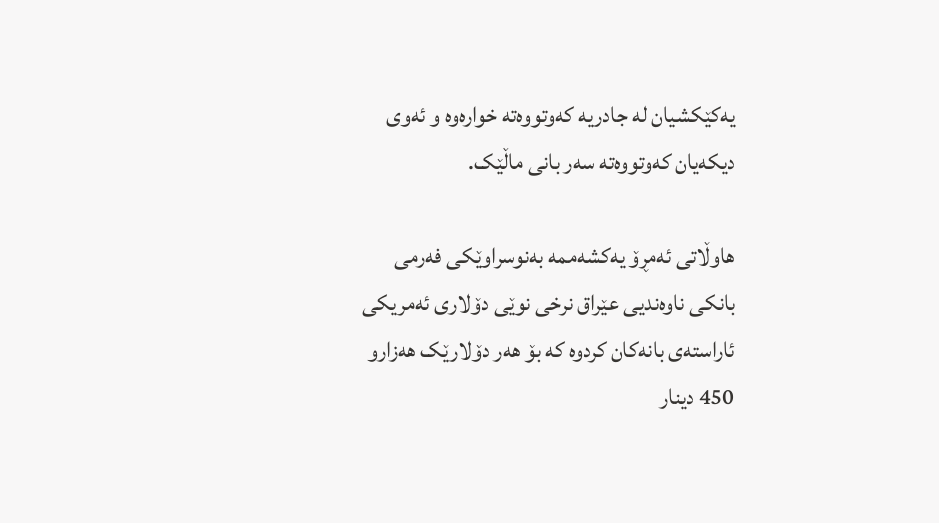یه‌کێکشیان له‌ جادریه‌ که‌وتووه‌ته‌ خواره‌وه‌ و ئه‌وى دیکه‌یان که‌وتووه‌ته‌ سه‌ر بانى ماڵێک.

هاوڵاتى ‌ئه‌مڕۆ یه‌کشه‌ممه‌ به‌نوسراوێکى فه‌رمى بانکى ناوه‌ندیى عێراق نرخى نوێى دۆلارى ئه‌مریکى ئاراسته‌ى بانه‌کان کردوه‌ که‌ بۆ هه‌ر دۆلارێک هه‌زارو 450 دینار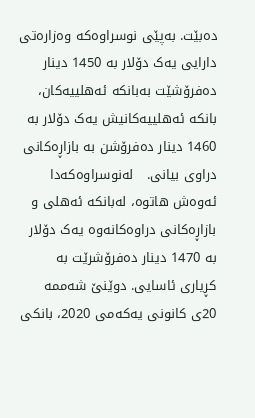ده‌بێت. به‌پێى نوسراوه‌که‌ وه‌زاره‌تى دارایى یه‌ک دۆلار به‌ 1450 دینار ده‌فرۆشێت به‌بانکه‌ ئه‌هلییه‌کان، بانکه‌ ئه‌هلییه‌کانیش یه‌ک دۆلار به‌ 1460 دینار ده‌فرۆشن به‌ بازاڕه‌کانى دراوى بیانی.   له‌نوسراوه‌که‌دا ئه‌وه‌ش هاتوه‌، له‌بانکه‌ ئه‌هلى و بازاڕه‌کانى دراوه‌کانه‌وه‌ یه‌ک دۆلار به‌ 1470 دینار ده‌فرۆشرێت به‌ کڕیارى ئاسایی. دوێنێ شه‌ممه‌ 20ى کانونى یه‌که‌مى 2020، بانکى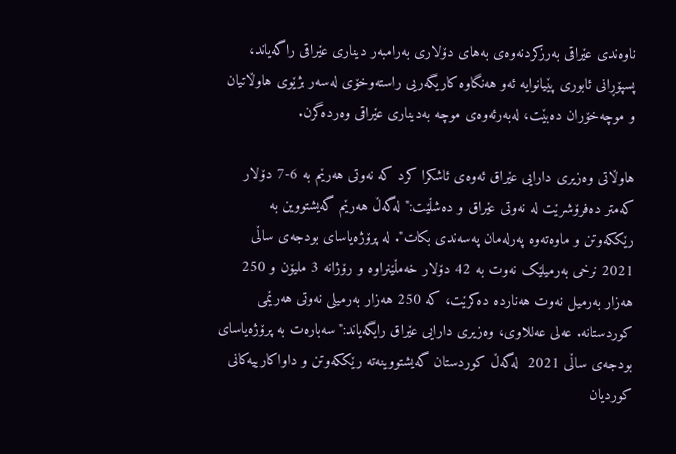ناوه‌ندى عێراقى به‌رزکردنه‌وه‌ى به‌هاى دۆلارى به‌رامبه‌ر دینارى عێراقى راگه‌یاند، پسپۆڕانى ئابورى پێیانوایه‌ ئه‌و هه‌نگاوه‌ کاریگه‌ریى راسته‌وخۆى له‌سه‌ر بژێوى هاوڵاتیان و موچه‌خۆران ده‌بێت، له‌به‌رئه‌وه‌ى موچه‌ به‌دینارى عێراقى وه‌رده‌گرن.

هاوڵاتى وه‌زیرى دارایى عێراق ئه‌وه‌ى ئاشکرا کرد که‌ نه‌وتى هه‌رێم به‌ 6-7 دۆلار که‌متر ده‌فرۆشرێت له‌ نه‌وتى عێراق و ده‌شڵێت:" له‌گه‌ڵ هه‌رێم گه‌یشتووین به‌ رێککه‌وتن و ماوه‌ته‌وه‌ په‌رله‌مان په‌سه‌ندى بکات". له‌ پرۆژه‌یاساى بودجه‌ى ساڵى 2021 نرخى به‌رمیلێک نه‌وت به‌ 42 دۆلار خه‌مڵێنراوه‌ و رۆژانه‌ 3 ملیۆن و 250 هه‌زار به‌رمیل نه‌وت هه‌نارده‌ ده‌کرێت، که‌ 250 هه‌زار به‌رمیلى نه‌وتى هه‌رێمى کوردستانه‌. عه‌لى عه‌للاوى، وه‌زیرى دارایى عێراق رایگه‌یاند:"سه‌باره‌ت به‌ پرۆژه‌یاساى بودجه‌ى ساڵى 2021  له‌گه‌ڵ کوردستان گه‌یشتووینه‌ته‌ رێککه‌وتن و داواکارییه‌کانى کوردیان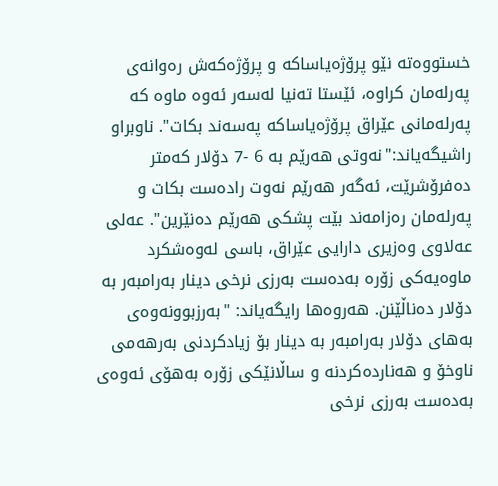خستووه‌ته‌ نێو پرۆژه‌یاساکه‌ و پرۆژه‌که‌ش ره‌وانه‌ى په‌رله‌مان کراوه‌، ئێستا ته‌نیا له‌سه‌ر ئه‌وه‌ ماوه‌ که‌ په‌رله‌مانى عێراق پرۆژه‌یاساکه‌ په‌سه‌ند بکات". ناوبراو راشیگه‌یاند:"نه‌وتى هه‌رێم به‌ 6 -7 دۆلار که‌متر ده‌فرۆشرێت، ئه‌گه‌ر هه‌رێم نه‌وت راده‌ست بکات و په‌رله‌مان ره‌زامه‌ند بێت پشکى هه‌رێم ده‌نێرین". عه‌لى عه‌لاوى وه‌زیرى دارایى عێراق، باسى له‌وه‌شکرد ماوه‌یه‌کى زۆره‌ به‌ده‌ست به‌رزى نرخى دینار به‌رامبه‌ر به‌ دۆلار ده‌ناڵێنن. هه‌روه‌ها رایگه‌یاند: "به‌رزبوونه‌وه‌ى به‌هاى دۆلار به‌رامبه‌ر به‌ دینار بۆ زیادکردنى به‌رهه‌مى ناوخۆ و هه‌نارده‌کردنه‌ و ساڵانێکى زۆره‌ به‌هۆى ئه‌وه‌ى به‌ده‌ست به‌رزى نرخى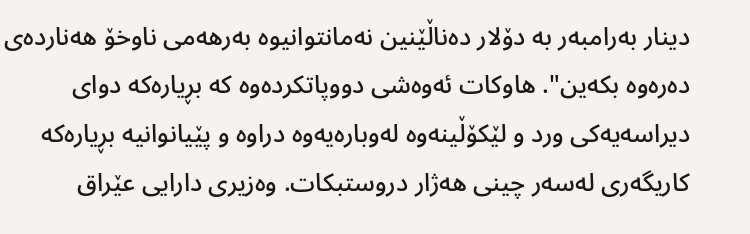دینار به‌رامبه‌ر به‌ دۆلار ده‌ناڵێنین نه‌مانتوانیوه‌ به‌رهه‌مى ناوخۆ هه‌نارده‌ى ده‌ره‌وه‌ بکه‌ین". هاوکات ئه‌وه‌شى دووپاتکرده‌وه‌ که‌ بڕیاره‌که‌ دواى دیراسه‌یه‌کى ورد و لێکۆڵینه‌وه‌ له‌وباره‌یه‌وه‌ دراوه‌ و پێیانوانیه‌ بڕیاره‌که‌ کاریگه‌رى له‌سه‌ر چینى هه‌ژار دروستبکات. وه‌زیرى دارایى عێراق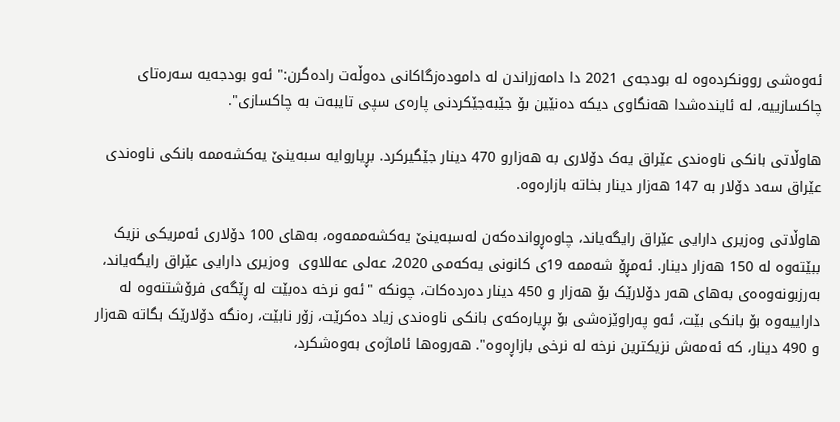ئه‌وه‌شى روونکرده‌وه‌ له‌ بودجه‌ى 2021 دا دامه‌زراندن له‌ داموده‌زگاکانى ده‌وڵه‌ت راده‌گرن:" ئه‌و بودجه‌یه‌ سه‌ره‌تاى چاکسازییه‌، له‌ ئاینده‌شدا هه‌نگاوى دیکه‌ ده‌نێین بۆ جێبه‌جێکردنى پاره‌ى سپى تایبه‌ت به‌ چاکسازی".

هاوڵاتى بانکى ناوه‌ندى عێراق یه‌ک دۆلارى به‌ هه‌زارو 470 دینار جێگیرکرد. بڕیاروایه‌ سبه‌ینێ یه‌کشه‌ممه‌ بانکى ناوه‌ندى عێراق سه‌د دۆلار به‌ 147 هه‌زار دینار بخاته‌ بازاره‌وه‌.

هاوڵاتى وه‌زیرى دارایى عێراق رایگه‌یاند، چاوه‌ڕوانده‌که‌ن له‌سبه‌ینێ یه‌کشه‌ممه‌وه‌، به‌هاى 100 دۆلارى ئه‌مریکى نزیک ببێته‌وه‌ له‌ 150 هه‌زار دینار. ئه‌مڕۆ شه‌ممه‌ 19ى کانونى یه‌که‌مى 2020، عه‌لى عه‌للاوى  وه‌زیرى دارایى عێراق رایگه‌یاند، به‌رزبونه‌وه‌ه‌ى به‌هاى هه‌ر دۆلارێک بۆ هه‌زار و 450 دینار ده‌رده‌کات، چونکه‌ "ئه‌و نرخه‌ ده‌بێت له‌ ڕێگه‌ى فرۆشتنه‌وه‌ له‌ داراییه‌وه‌ بۆ بانکى بێت، ئه‌و په‌راوێزه‌شى بۆ بڕیاره‌که‌ى بانکى ناوه‌ندى زیاد ده‌کرێت، زۆر نابێت، ره‌نگه‌ دۆلارێک بگاته‌ هه‌زار و 490 دینار، که‌ ئه‌مه‌ش نزیکترین نرخه‌ له‌ نرخى بازاڕه‌وه‌". هه‌روه‌ها ئاماژه‌ى به‌وه‌شکرد،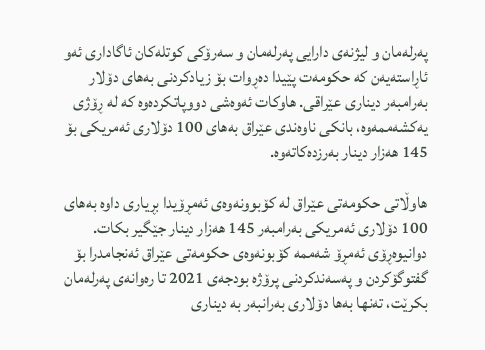په‌رله‌مان و لیژنه‌ى دارایى په‌رله‌مان و سه‌رۆکى کوتله‌کان ئاگادارى ئه‌و ئاڕاسته‌یه‌ن که‌ حکومه‌ت پێیدا ده‌ڕوات بۆ زیادکردنى به‌هاى دۆلار  به‌رامبه‌ر دینارى عێراقی. هاوکات ئه‌وه‌شى دووپاتکرده‌وه‌ که‌ له‌ ڕۆژى یه‌کشه‌ممه‌وه‌، بانکى ناوه‌ندى عێراق به‌هاى 100 دۆلارى ئه‌مریکى بۆ 145 هه‌زار دینار به‌رزده‌کاته‌وه‌.

هاوڵاتى حکومه‌تى عێراق له‌ کۆبوونه‌وه‌ى ئه‌مڕۆیدا بڕیارى داوه‌ به‌هاى 100 دۆلارى ئه‌مریکى به‌رامبه‌ر 145 هه‌زار دینار جێگیر بکات. دوانیوه‌ڕۆى ئه‌مڕۆ شه‌ممه‌ کۆبونه‌وه‌ى حکومه‌تى عێراق ئه‌نجامدرا بۆ گفتوگۆکردن و په‌سه‌ندکردنى پرۆژه‌ بودجه‌ى 2021 تا ره‌وانه‌ى په‌رله‌مان بکرێت، ته‌نها به‌ها دۆلارى به‌رانبه‌ر به‌ دینارى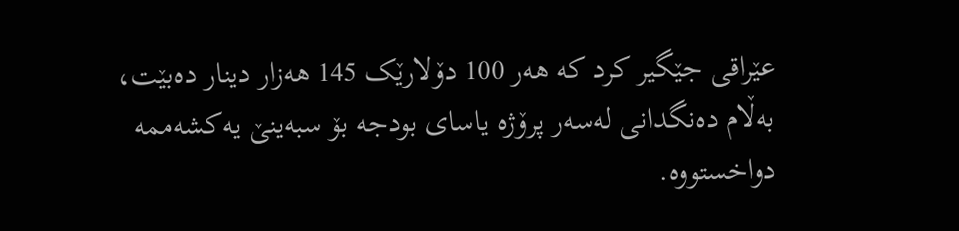عێراقى جێگیر کرد که‌ هه‌ر 100 دۆلارێک 145 هه‌زار دینار ده‌بێت، به‌ڵام ده‌نگدانى له‌سه‌ر پرۆژه‌ یاساى بودجه‌ بۆ سبه‌ینێ یه‌کشه‌ممه‌ دواخستووه‌.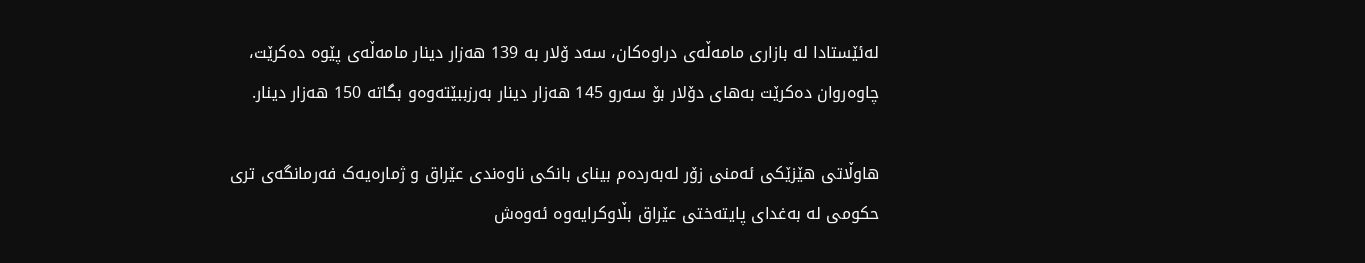له‌ئێستادا له‌ بازارى مامه‌ڵه‌ى دراوه‌کان، سه‌د ۆلار به‌ 139 هه‌زار دینار مامه‌ڵه‌ى پێوه‌ ده‌کرێت، چاوه‌روان ده‌کرێت به‌هاى دۆلار بۆ سه‌رو 145 هه‌زار دینار به‌رزببێته‌وه‌و بگاته‌ 150 هه‌زار دینار.

هاوڵاتى ‌هێزێکی ئه‌منی زۆر له‌به‌رده‌م بینای بانکی ناوه‌ندی عێراق و ژماره‌یه‌ک فه‌رمانگه‌ی تری حکومی له‌ به‌غدای پایته‌ختی عێراق بڵاوکرایه‌وه‌ ئه‌وه‌ش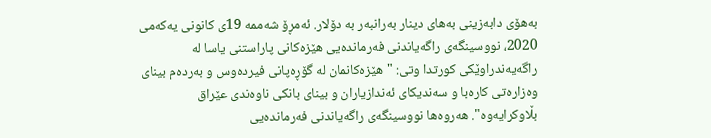به‌هۆى دابه‌زینى به‌هاى دینار به‌رانبه‌ر به‌ دۆلار. ئه‌مڕۆ شه‌ممه‌ 19ى کانونى یه‌که‌مى 2020، نووسینگه‌ی راگه‌یاندنی فه‌رمانده‌یى هێزه‌کانی پاراستنی یاسا له‌ راگه‌یه‌ندراوێکی کورتدا وتی: "هێزه‌کانمان له‌ گۆڕه‌پانی فیرده‌وس و به‌رده‌م بینای وه‌زاره‌تی کاره‌با و سه‌ندیکای ئه‌ندازیاران و بینای بانکی ناوه‌ندی عێراق بڵاوکرایه‌وه‌". هه‌روه‌ها نووسینگه‌ی راگه‌یاندنی فه‌رمانده‌یى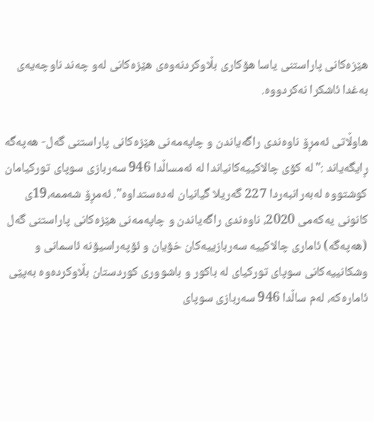هێزه‌کانی پاراستنی یاسا هۆکاری بڵاوکردنه‌وه‌ی هێزه‌کانی له‌و چه‌ند ناوچه‌یه‌ی به‌غدا ئاشکرا نه‌کردووه‌.

هاوڵاتى ئه‌مڕۆ ناوه‌ندى راگه‌یاندن و چاپه‌مه‌نى هێزه‌کانى پاراستنى گه‌ل- هه‌په‌گه‌ ڕایگه‌یاند :" له‌ کۆى چالاکییه‌کانیاندا له‌ ئه‌مساڵدا 946 سه‌ربازى سوپاى تورکیامان کوشتووه‌ له‌به‌رانبه‌ردا 227 گه‌ریلا گیانیان له‌ده‌ستداوه‌". ئه‌مڕۆ شه‌ممه‌،19ى کانونى یه‌که‌مى 2020، ناوه‌ندى راگه‌یاندن و چاپه‌مه‌نى هێزه‌کانى پاراستنى گه‌ل (هه‌په‌گه‌) ئامارى چالاکییه‌ سه‌ربازییه‌کان خۆیان و ئۆپه‌راسیۆنه‌ ئاسمانى و وشکانییه‌کانى سوپاى تورکیاى له‌ باکور و باشوورى کوردستان بڵاوکرده‌وه‌ به‌پێى ئاماره‌که‌، له‌م ساڵدا 946 سه‌ربازى سوپاى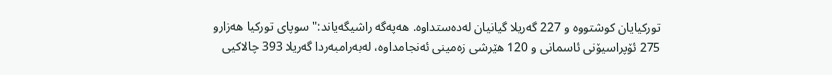تورکیایان کوشتووه‌ و 227 گه‌ریلا گیانیان له‌ده‌ستداوه‌. هه‌په‌گه‌ راشیگه‌یاند:" سوپاى تورکیا هه‌زارو 275 ئۆپراسیۆنى ئاسمانى و 120 هێرشى زه‌مینى ئه‌نجامداوه‌، له‌به‌رامبه‌ردا گه‌ریلا 393 چالاکیى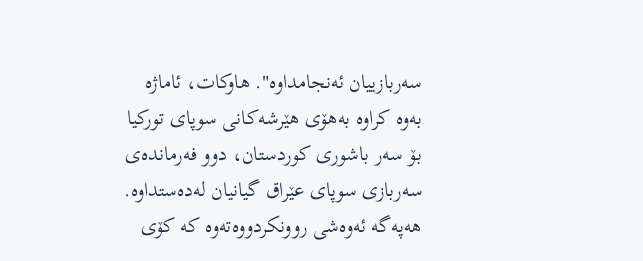سه‌ربازییان ئه‌نجامداوه‌". هاوکات، ئاماژه‌ به‌وه‌ کراوه‌ به‌هۆى هێرشه‌کانى سوپاى تورکیا بۆ سه‌ر باشورى کوردستان، دوو فه‌رمانده‌ى سه‌ربازى سوپاى عێراق گیانیان له‌ده‌ستداوه‌. هه‌په‌گه‌ ئه‌وه‌شى روونکردووه‌ته‌وه‌ که‌ کۆى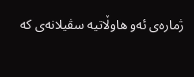ژماره‌ى ئه‌و هاوڵاتیه‌ سڤیلانه‌ى که‌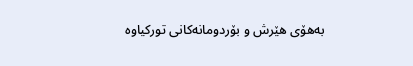به‌هۆى هێرش و بۆردومانه‌کانى تورکیاوه‌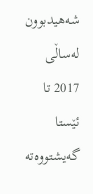شه‌هیدبوون له‌ساڵى 2017 تا ئێستا گه‌یشتووه‌ته‌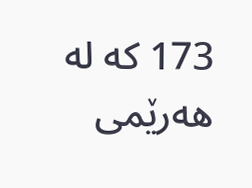173 که‌ له‌ هه‌رێمى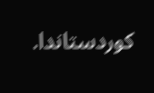کوردستاندا.